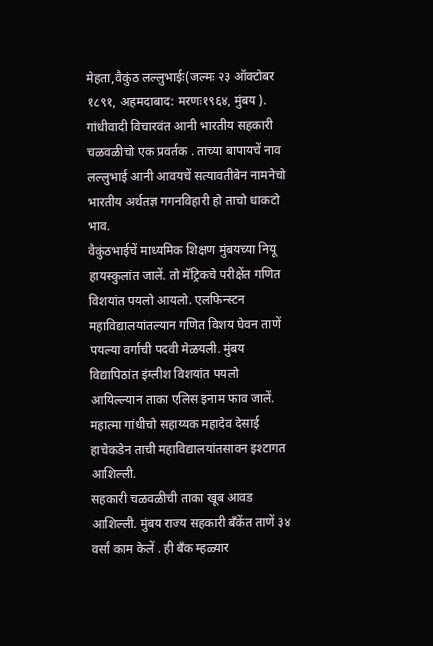मेहता,वैकुंठ लल्लुभाईः(जल्मः २३ ऑक्टोबर १८९१, अहमदाबाद: मरणः१९६४, मुंबय ).
गांधीवादी विचारवंत आनी भारतीय सहकारी चळवळीचो एक प्रवर्तक . ताच्या बापायचें नाव लल्लुभाई आनी आवयचें सत्यावतीबेन नामनेचो भारतीय अर्थतज्ञ गगनविहारी हो ताचो धाकटो भाव.
वैकुंठभाईचें माध्यमिक शिक्षण मुंबयच्या नियू हायस्कुलांत जालें. तो मॅट्रिकचे परीक्षेंत गणित विशयांत पयलो आयलो. एलफिन्स्टन महाविद्यालयांतल्यान गणित विशय घेवन ताणें पयल्या वर्गाची पदवी मेळयली. मुंबय विद्यापिठांत इंग्लीश विशयांत पयलो आयिल्ल्यान ताका एलिस इनाम फाव जालें. महात्मा गांधीचो सहाय्यक महादेव देसाई हाचेकडेन ताची महाविद्यालयांतसावन इश्टागत आशिल्ली.
सहकारी चळवळीची ताका खूब आवड आशिल्ली. मुंबय राज्य सहकारी बँकेंत ताणें ३४ वर्सां काम केलें . ही बँक म्हळ्यार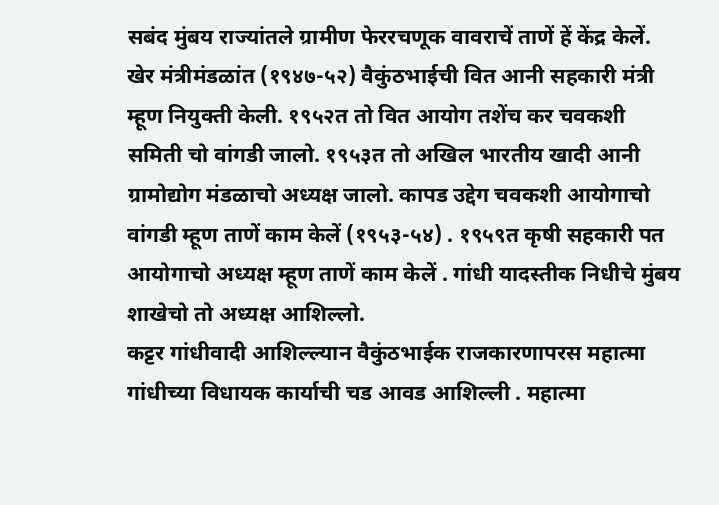सबंद मुंबय राज्यांतले ग्रामीण फेररचणूक वावराचें ताणें हें केंद्र केलें. खेर मंत्रीमंडळांत (१९४७-५२) वैकुंठभाईची वित आनी सहकारी मंत्री म्हूण नियुक्ती केली. १९५२त तो वित आयोग तशेंच कर चवकशी समिती चो वांगडी जालो. १९५३त तो अखिल भारतीय खादी आनी ग्रामोद्योग मंडळाचो अध्यक्ष जालो. कापड उद्देग चवकशी आयोगाचो वांगडी म्हूण ताणें काम केलें (१९५३-५४) . १९५९त कृषी सहकारी पत आयोगाचो अध्यक्ष म्हूण ताणें काम केलें . गांधी यादस्तीक निधीचे मुंबय शाखेचो तो अध्यक्ष आशिल्लो.
कट्टर गांधीवादी आशिल्ल्यान वैकुंठभाईक राजकारणापरस महात्मा गांधीच्या विधायक कार्याची चड आवड आशिल्ली . महात्मा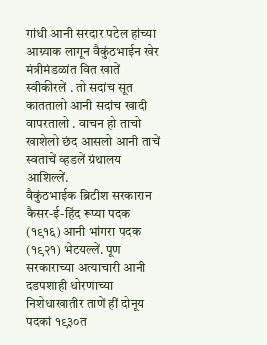गांधी आनी सरदार पटेल हांच्या आग्र्याक लागून वैकुंठभाईन खेर मंत्रीमंडळांत वित खातें स्वीकीरलें . तो सदांच सूत काततालो आनी सदांच खादी वापरतालो . वाचन हो ताचो खाशेलो छंद आसलो आनी ताचें स्वताचें व्हडलें ग्रंथालय आशिल्लें.
वैकुंठभाईक ब्रिटीश सरकारान कैसर-ई-हिंद रूप्या पदक (१९१६) आनी भांगरा पदक (१९२१) भेटयल्लें. पूण सरकाराच्या अत्याचारी आनी दडपशाही धोरणाच्या निशेधाखातीर ताणें हीं दोनूय पदकां १९३०त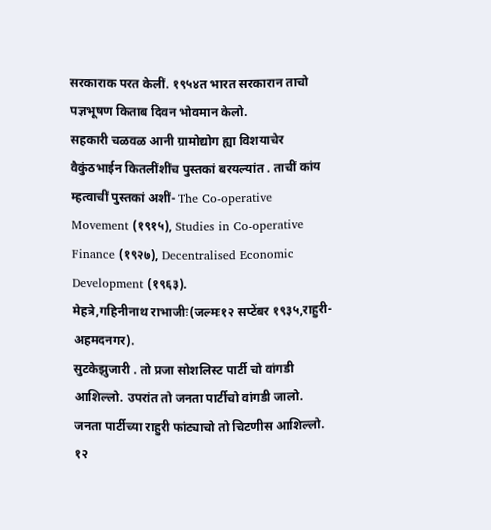सरकाराक परत केलीं. १९५४त भारत सरकारान ताचो पज्ञभूषण किताब दिवन भोवमान केलो.
सहकारी चळवळ आनी ग्रामोद्योग ह्या विशयाचेर वैकुंठभाईन कितलींशींच पुस्तकां बरयल्यांत . ताचीं कांय म्हत्वाचीं पुस्तकां अशीं- The Co-operative Movement (१९१५), Studies in Co-operative Finance (१९२७), Decentralised Economic Development (१९६३).
मेहत्रे,गहिनीनाथ राभाजीः(जल्मः१२ सप्टेंबर १९३५,राहुरी-अहमदनगर).
सुटकेझुजारी . तो प्रजा सोशलिस्ट पार्टी चो वांगडी आशिल्लो. उपरांत तो जनता पार्टीचो वांगडी जालो. जनता पार्टीच्या राहुरी फांट्याचो तो चिटणीस आशिल्लो. १२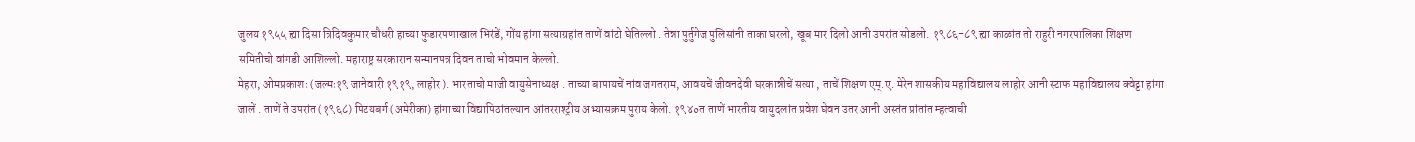जुलय १९५५ ह्या दिसा त्रिदिवकुमार चौधरी हाच्या फुडारपणाखाल भिरंडें, गोंय हांगा सत्याग्रहांत ताणें वांटो घेतिल्लो . तेन्ना पुर्तुगेज पुलिसांनी ताका घरलो, खूब मार दिलो आनी उपरांत सोडलो. १९८६-८९ ह्या काळांत तो राहुरी नगरपालिका शिक्षण समितीचो वांगडी आशिल्लो. महाराष्ट्र सरकारान सन्मानपत्र दिवन ताचो भोवमान केल्लो.
मेहरा, ओमप्रकाशः (जल्मः१९ जानेवारी १९१९, लाहोर ). भारताचो माजी वायुसेनाध्यक्ष . ताच्या बापायचें नांव जगतराम, आवयचें जीवनदेवी घरकान्नीचें सत्या , ताचें शिक्षण एम्.ए. मेरेन शासकीय महाविद्यालय लाहोर आनी स्टाफ महाविद्यालय क्वेट्टा हांगा जालें . ताणें ते उपरांत (१९६८) पिटयबर्ग (अमेरीका) हांगाच्या विद्यापिठांतल्यान आंतरराश्ट्रीय अभ्यासक्रम पुराय केलो. १९४०त ताणें भारतीय वायुदलांत प्रवेश घेवन उतर आनी अस्तंत प्रांतांत म्हत्वाची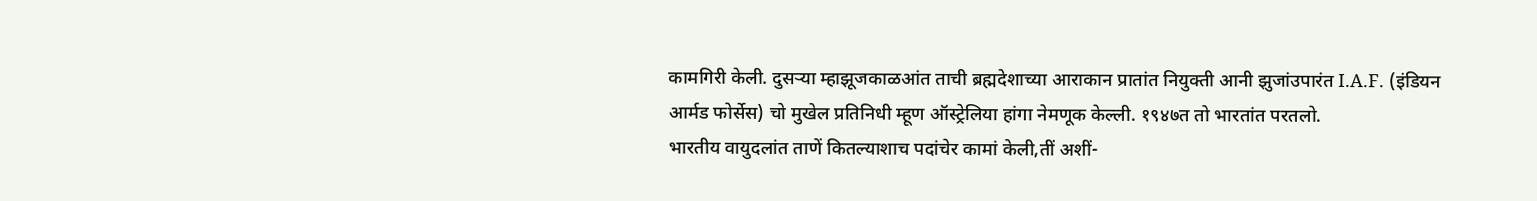कामगिरी केली. दुसऱ्या म्हाझूजकाळआंत ताची ब्रह्मदेशाच्या आराकान प्रातांत नियुक्ती आनी झुजांउपारंत I.A.F. (इंडियन आर्मड फोर्सेस) चो मुखेल प्रतिनिधी म्हूण ऑस्ट्रेलिया हांगा नेमणूक केल्ली. १९४७त तो भारतांत परतलो.
भारतीय वायुदलांत ताणें कितल्याशाच पदांचेर कामां केली,तीं अशीं-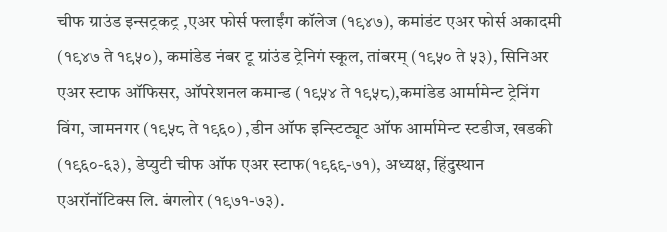चीफ ग्राउंड इन्सट्रकट्र ,एअर फोर्स फ्लाईंग कॉलेज (१९४७), कमांडंट एअर फोर्स अकादमी (१९४७ ते १९५०), कमांडेड नंबर टू ग्रांउंड ट्रेनिगं स्कूल, तांबरम् (१९५० ते ५३), सिनिअर एअर स्टाफ ऑफिसर, ऑपरेशनल कमान्ड (१९५४ ते १९५८),कमांडेड आर्मामेन्ट ट्रेनिंग विंग, जामनगर (१९५८ ते १९६०) ,डीन ऑफ इन्स्टिट्यूट ऑफ आर्मामेन्ट स्टडीज, खडकी (१९६०-६३), डेप्युटी चीफ ऑफ एअर स्टाफ(१९६९-७१), अध्यक्ष, हिंदुस्थान एअरॉनॉटिक्स लि. बंगलोर (१९७१-७३).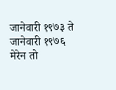जानेवारी १९७३ ते जानेवारी १९७६ मेरेन तो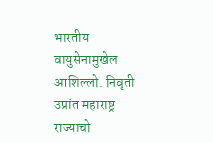भारतीय वायुसेनामुखेल आशिल्लो. निवृती उप्रांत महाराष्ट्र राज्याचो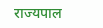राज्यपाल